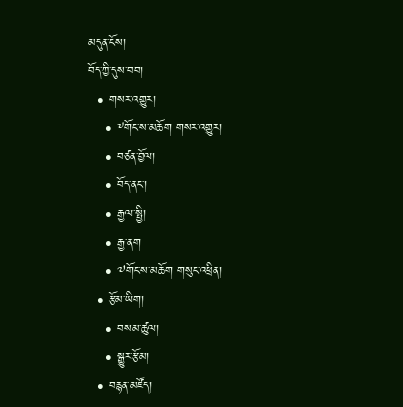མདུན་ངོས།
བོད་ཀྱི་དུས་བབ།
  • གསར་འགྱུར།
    • ༸གོང་ས་མཆོག གསར་འགྱུར།
    • བཙན་བྱོལ།
    • བོད་ནང་།
    • རྒྱལ་སྤྱི།
    • རྒྱ་ནག
    • ༧གོང་ས་མཆོག གསུང་འཕྲིན།
  • རྩོམ་ཡིག།
    • བསམ་ཚུལ།
    • སྒྱུར་རྩོམ།
  • བརྙན་མཛོད།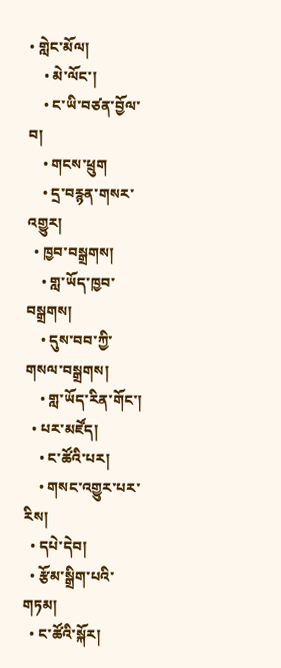• གླེང་མོལ།
    • མེ་ལོང་།
    • ང་ཡི་བཙན་བྱོལ་བ།
    • གངས་ཕྲུག
    • དྲ་བརྙན་གསར་འགྱུར།
  • ཁྱབ་བསྒྲགས།
    • གླ་ཡོད་ཁྱབ་བསྒྲགས།
    • དུས་བབ་ཀྱི་གསལ་བསྒྲགས།
    • གླ་ཡོད་རིན་གོང་།
  • པར་མཛོད།
    • ང་ཚོའི་པར།
    • གསང་འགྱུར་པར་རིས།
  • དཔེ་དེབ།
  • རྩོམ་སྒྲིག་པའི་གཏམ།
  • ང་ཚོའི་སྐོར།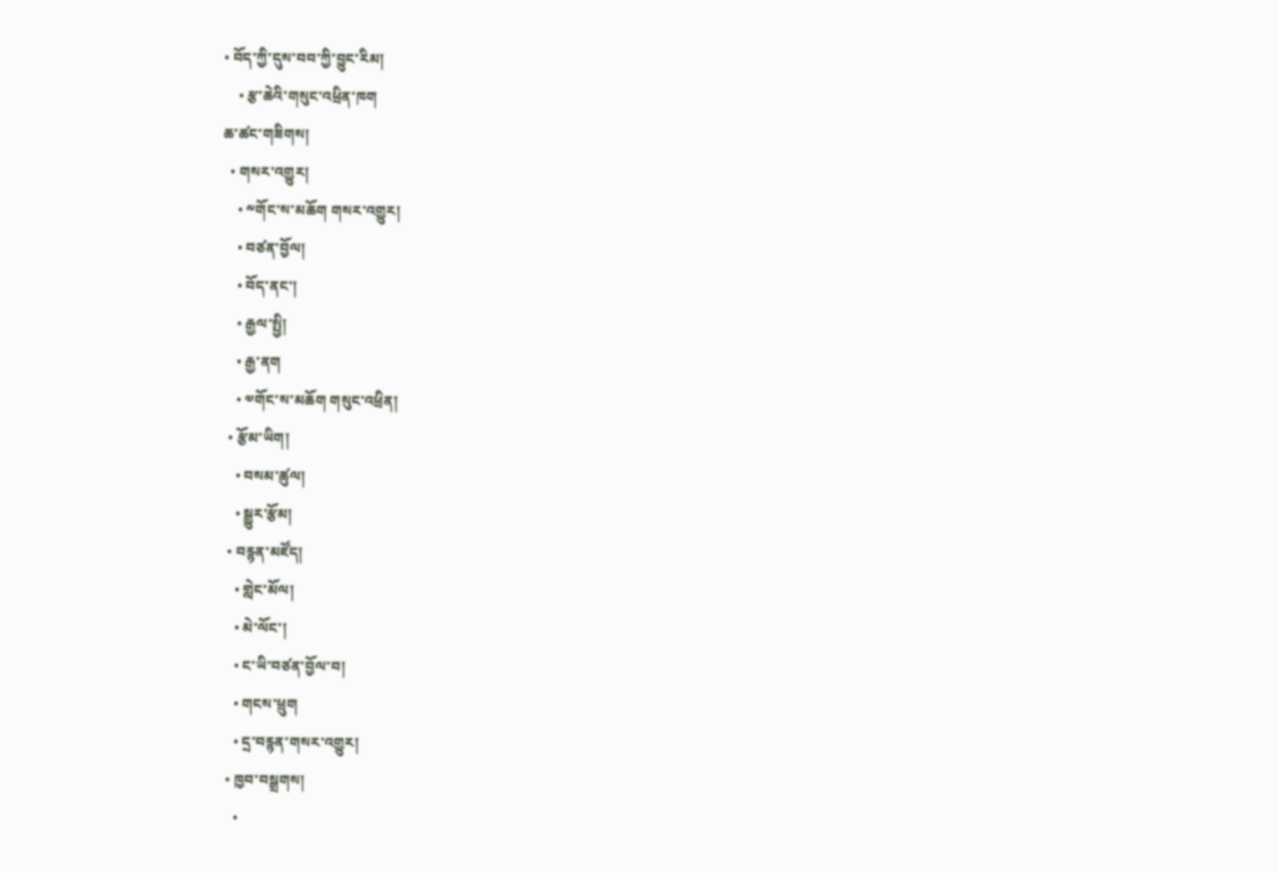• བོད་ཀྱི་དུས་བབ་ཀྱི་བྱུང་རིམ།
    • རྩ་ཆེའི་གསུང་འཕྲིན་ཁག
ཆ་ཚང་གཟིགས།
  • གསར་འགྱུར།
    • ༸གོང་ས་མཆོག གསར་འགྱུར།
    • བཙན་བྱོལ།
    • བོད་ནང་།
    • རྒྱལ་སྤྱི།
    • རྒྱ་ནག
    • ༧གོང་ས་མཆོག གསུང་འཕྲིན།
  • རྩོམ་ཡིག།
    • བསམ་ཚུལ།
    • སྒྱུར་རྩོམ།
  • བརྙན་མཛོད།
    • གླེང་མོལ།
    • མེ་ལོང་།
    • ང་ཡི་བཙན་བྱོལ་བ།
    • གངས་ཕྲུག
    • དྲ་བརྙན་གསར་འགྱུར།
  • ཁྱབ་བསྒྲགས།
    •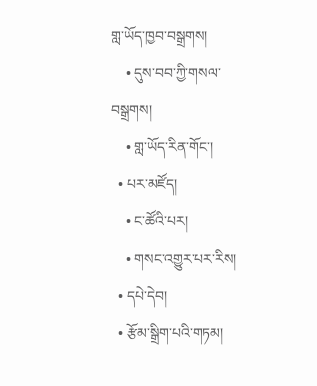གླ་ཡོད་ཁྱབ་བསྒྲགས།
    • དུས་བབ་ཀྱི་གསལ་བསྒྲགས།
    • གླ་ཡོད་རིན་གོང་།
  • པར་མཛོད།
    • ང་ཚོའི་པར།
    • གསང་འགྱུར་པར་རིས།
  • དཔེ་དེབ།
  • རྩོམ་སྒྲིག་པའི་གཏམ།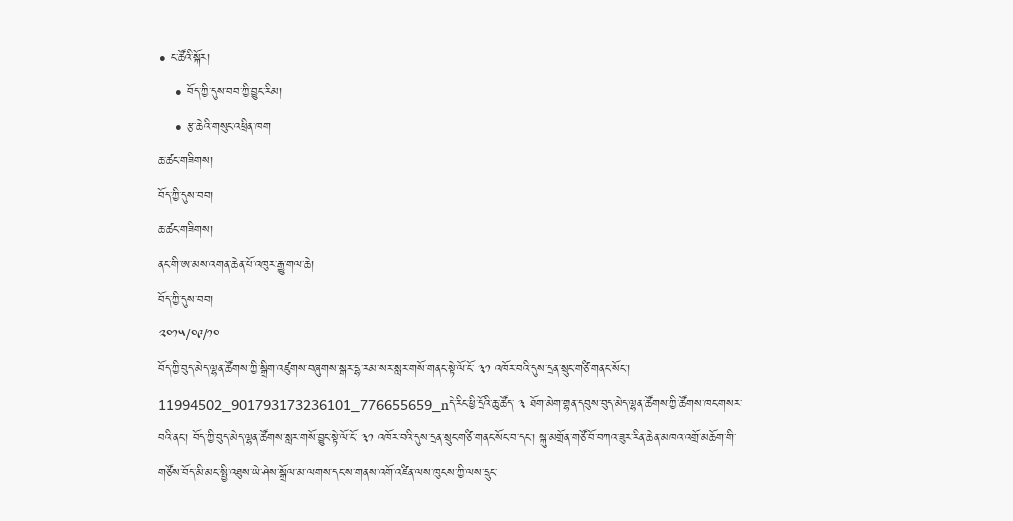• ང་ཚོའི་སྐོར།
    • བོད་ཀྱི་དུས་བབ་ཀྱི་བྱུང་རིམ།
    • རྩ་ཆེའི་གསུང་འཕྲིན་ཁག
ཆ་ཚང་གཟིགས།
བོད་ཀྱི་དུས་བབ།
ཆ་ཚང་གཟིགས།
ནང་གི་ཨ་མས་འགན་ཆེན་པོ་འཁུར་རྒྱུ་གལ་ཆེ།
བོད་ཀྱི་དུས་བབ།
༢༠༡༥/༠༩/༡༠
བོད་ཀྱི་བུད་མེད་ལྷན་ཚོགས་ཀྱི་སྒྲིག་འཛུགས་བཞུགས་སྒར་དྷ་རམ་སར་སླར་གསོ་གནང་སྟེ་ལོ་ངོ་ ༣༡ འཁོར་བའི་དུས་དྲན་སྲུང་གཙི་གནང་སོང་།
11994502_901793173236101_776655659_nདེ་རིང་ཕྱི་དྲོའི་ཆུ་ཚོད་ ༣ ཐོག་མེག་གྷན་དབུས་བུད་མེད་ལྷན་ཚོགས་ཀྱི་ཚོགས་ཁང་གསར་བའི་ནང་། བོད་ཀྱི་བུད་མེད་ལྷན་ཚོགས་སླར་གསོ་བྱུང་སྟེ་ལོ་ངོ་ ༣༡ འཁོར་བའི་དུས་དྲན་སྲུང་གཙི་གནང་སོང་བ་དང་། སྐུ་མགྲོན་གཙོ་བོ་བཀའ་ཟུར་རིན་ཆེན་མཁའ་འགྲོ་མཆོག་གི་གཙོས་བོད་མི་མང་སྤྱི་འཐུས་ཡེ་ཤེས་སྒྲོལ་མ་ལགས་དང་ས་གནས་འགོ་འཛིན་ལས་ཁུངས་ཀྱི་ལས་དྲུང་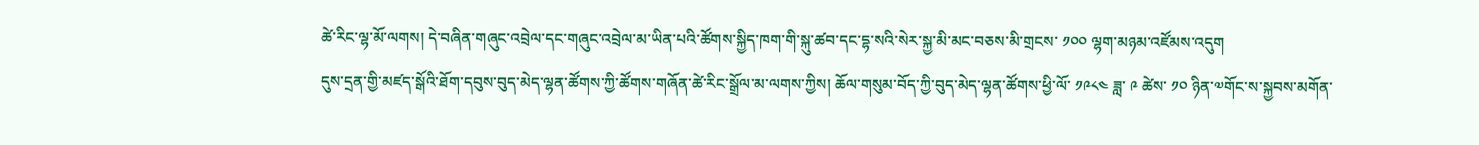ཚེ་རིང་ལྷ་མོ་ལགས། དེ་བཞིན་གཞུང་འབྲེལ་དང་གཞུང་འབྲེལ་མ་ཡིན་པའི་ཚོགས་སྐྱིད་ཁག་གི་སྐུ་ཚབ་དང་དྷ་སའི་སེར་སྐྱ་མི་མང་བཅས་མི་གྲངས་ ༡༠༠ ལྷག་མཉམ་འཛོམས་འདུག
དུས་དྲན་གྱི་མཛད་སྒོའི་ཐོག་དབུས་བུད་མེད་ལྷན་ཚོགས་ཀྱི་ཚོགས་གཞོན་ཚེ་རིང་སྒྲོལ་མ་ལགས་ཀྱིས། ཆོལ་གསུམ་བོད་ཀྱི་བུད་མེད་ལྷན་ཚོགས་ཕྱི་ལོ་ ༡༩༨༤ ཟླ་ ༩ ཚེས་ ༡༠ ཉིན་༧གོང་ས་སྐྱབས་མགོན་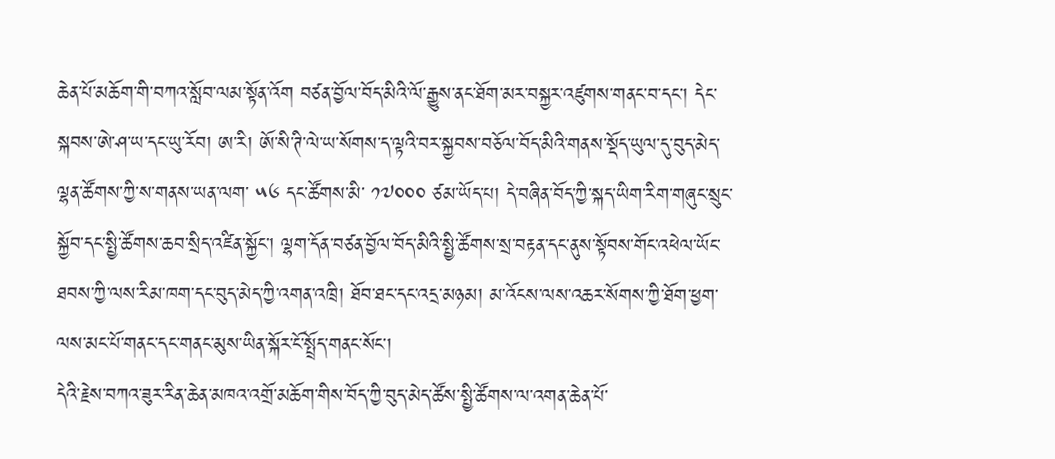ཆེན་པོ་མཆོག་གི་བཀའ་སློབ་ལམ་སྟོན་འོག བཙན་བྱོལ་བོད་མིའི་ལོ་རྒྱུས་ནང་ཐོག་མར་བསྐྱར་འཛུགས་གནང་བ་དང་། དེང་སྐབས་ཨེ་ཤ་ཡ་དང་ཡུ་རོབ། ཨ་རི། ཨོ་སི་ཊི་ལེ་ཡ་སོགས་ད་ལྟའི་བར་སྐྱབས་བཅོལ་བོད་མིའི་གནས་སྡོད་ཡུལ་དུ་བུད་མེད་ལྷན་ཚོགས་ཀྱི་ས་གནས་ཡན་ལག་ ༥༦ དང་ཚོགས་མི་ ༡༧༠༠༠ ཙམ་ཡོད་པ། དེ་བཞིན་བོད་ཀྱི་སྐད་ཡིག་རིག་གཞུང་སྲུང་སྐྱོབ་དང་སྤྱི་ཚོགས་ཆབ་སྲིད་འཛིན་སྐྱོང་། ལྷག་དོན་བཙན་བྱོལ་བོད་མིའི་སྤྱི་ཚོགས་སྲ་བརྟན་དང་ནུས་སྟོབས་གོང་འཕེལ་ཡོང་ཐབས་ཀྱི་ལས་རིམ་ཁག་དང་བུད་མེད་ཀྱི་འགན་འཁྲི། ཐོབ་ཐང་དང་འདྲ་མཉམ། མ་འོངས་ལས་འཆར་སོགས་ཀྱི་ཐོག་ཕྱག་ལས་མང་པོ་གནང་དང་གནང་མུས་ཡིན་སྐོར་ངོ་སྤྲོད་གནང་སོང་།
དེའི་རྗེས་བཀའ་ཟུར་རིན་ཆེན་མཁའ་འགྲོ་མཆོག་གིས་བོད་ཀྱི་བུད་མེད་ཚོས་སྤྱི་ཚོགས་ལ་འགན་ཆེན་པོ་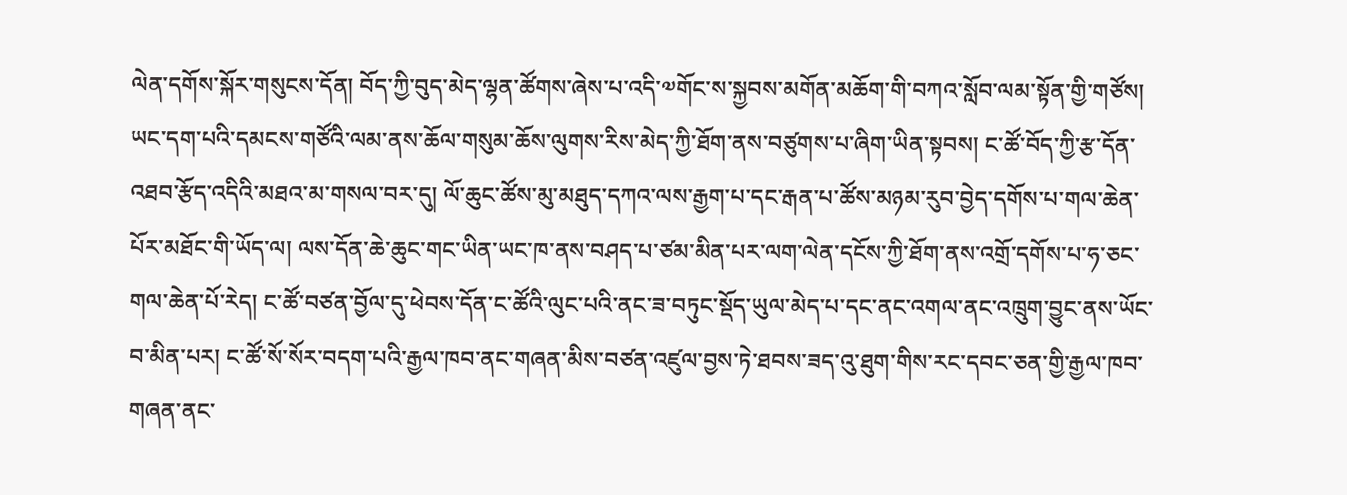ལེན་དགོས་སྐོར་གསུངས་དོན། བོད་ཀྱི་བུད་མེད་ལྷན་ཚོགས་ཞེས་པ་འདི་༧གོང་ས་སྐྱབས་མགོན་མཆོག་གི་བཀའ་སློབ་ལམ་སྟོན་གྱི་གཙོས། ཡང་དག་པའི་དམངས་གཙོའི་ལམ་ནས་ཆོལ་གསུམ་ཆོས་ལུགས་རིས་མེད་ཀྱི་ཐོག་ནས་བཙུགས་པ་ཞིག་ཡིན་སྟབས། ང་ཚོ་བོད་ཀྱི་རྩ་དོན་འཐབ་རྩོད་འདིའི་མཐའ་མ་གསལ་བར་དུ། ལོ་ཆུང་ཚོས་མུ་མཐུད་དཀའ་ལས་རྒྱག་པ་དང་རྒན་པ་ཚོས་མཉམ་རུབ་བྱེད་དགོས་པ་གལ་ཆེན་པོར་མཐོང་གི་ཡོད་ལ། ལས་དོན་ཆེ་ཆུང་གང་ཡིན་ཡང་ཁ་ནས་བཤད་པ་ཙམ་མིན་པར་ལག་ལེན་དངོས་ཀྱི་ཐོག་ནས་འགྲོ་དགོས་པ་ཧ་ཅང་གལ་ཆེན་པོ་རེད། ང་ཚོ་བཙན་བྱོལ་དུ་ཕེབས་དོན་ང་ཚོའི་ལུང་པའི་ནང་ཟ་བཏུང་སྡོད་ཡུལ་མེད་པ་དང་ནང་འགལ་ནང་འཁྲུག་བྱུང་ནས་ཡོང་བ་མིན་པར། ང་ཚོ་སོ་སོར་བདག་པའི་རྒྱལ་ཁབ་ནང་གཞན་མིས་བཙན་འཛུལ་བྱས་ཏེ་ཐབས་ཟད་འུ་ཐུག་གིས་རང་དབང་ཅན་གྱི་རྒྱལ་ཁབ་གཞན་ནང་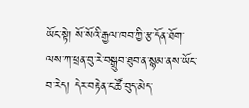ཡོང་སྟེ། སོ་སོའི་རྒྱལ་ཁབ་ཀྱི་རྩ་དོན་ཐོག་ལས་ཀ་ཕྲན་བུ་རེ་བསྒྲུབ་ཐུབ་ན་སྙམ་ནས་ཡོང་བ་རེད། དེར་བརྟེན་ང་ཚོ་བུད་མེད་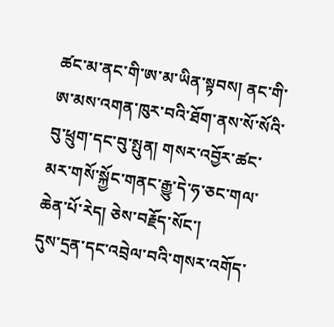ཚང་མ་ནང་གི་ཨ་མ་ཡིན་སྟབས། ནང་གི་ཨ་མས་འགན་ཁུར་བའི་ཐོག་ནས་སོ་སོའི་བུ་ཕྲུག་དང་བུ་སྤུན། གསར་འབྱོར་ཚང་མར་གསོ་སྐྱོང་གནང་རྒྱུ་དེ་ཧ་ཅང་གལ་ཆེན་པོ་རེད། ཅེས་བརྗོད་སོང་།
དུས་དྲན་དང་འབྲེལ་བའི་གསར་འགོད་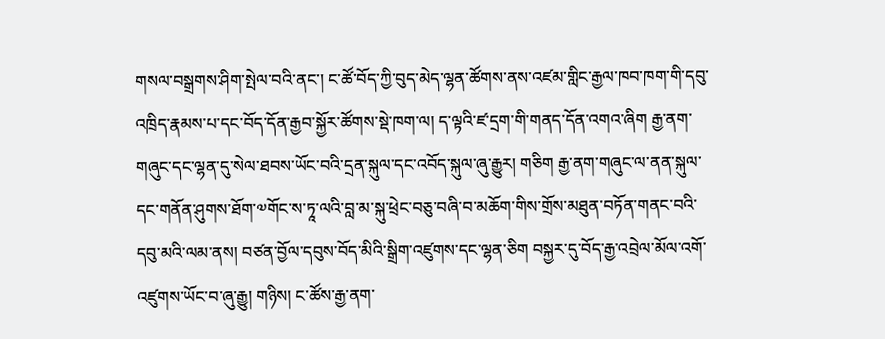གསལ་བསྒྲགས་ཤིག་སྤེལ་བའི་ནང་། ང་ཚོ་བོད་ཀྱི་བུད་མེད་ལྷན་ཚོགས་ནས་འཛམ་གླིང་རྒྱལ་ཁབ་ཁག་གི་དབུ་འཁྲིད་རྣམས་པ་དང་བོད་དོན་རྒྱབ་སྐྱོར་ཚོགས་སྡེ་ཁག་ལ། ད་ལྟའི་ཛ་དྲག་གི་གནད་དོན་འགའ་ཞིག རྒྱ་ནག་གཞུང་དང་ལྷན་དུ་སེལ་ཐབས་ཡོང་བའི་དྲན་སྐུལ་དང་འབོད་སྐུལ་ཞུ་རྒྱུར། གཅིག རྒྱ་ནག་གཞུང་ལ་ནན་སྐུལ་དང་གནོན་ཤུགས་ཐོག་༧གོང་ས་ཏཱ་ལའི་བླ་མ་སྐུ་ཕྲེང་བཅུ་བཞི་བ་མཆོག་གིས་གྲོས་མཐུན་བཏོན་གནང་བའི་དབུ་མའི་ལམ་ནས། བཙན་བྱོལ་དབུས་བོད་མིའི་སྒྲིག་འཛུགས་དང་ལྷན་ཅིག བསྐྱར་དུ་བོད་རྒྱ་འབྲེལ་མོལ་འགོ་འཛུགས་ཡོང་བ་ཞུ་རྒྱུ། གཉིས། ང་ཚོས་རྒྱ་ནག་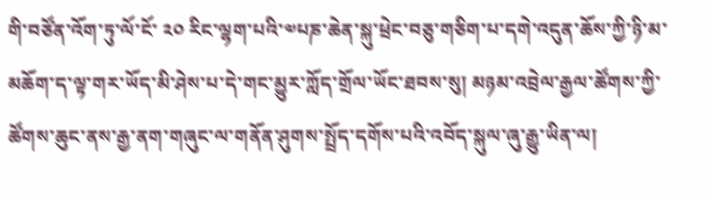གི་བཙོན་འོག་ཏུ་ལོ་ངོ་ ༢༠ རིང་ལྷག་པའི་༧པཎ་ཆེན་སྐུ་ཕྲེང་བཅུ་གཅིག་པ་དགེ་འདུན་ཆོས་ཀྱི་ཉི་མ་མཆོག་ད་ལྟ་གར་ཡོད་མི་ཤེས་པ་དེ་གང་མྱུར་ཀློད་གྲོལ་ཡོང་ཐབས་སུ། མཉམ་འབྲེལ་རྒྱལ་ཚོགས་ཀྱི་ཚོགས་ཆུང་ནས་རྒྱ་ནག་གཞུང་ལ་གནོན་ཤུགས་སྤྲོད་དགོས་པའི་འབོད་སྐུལ་ཞུ་རྒྱུ་ཡིན་ལ།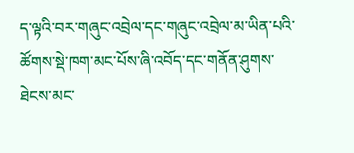ད་ལྟའི་བར་གཞུང་འབྲེལ་དང་གཞུང་འབྲེལ་མ་ཡིན་པའི་ཚོགས་སྡེ་ཁག་མང་པོས་ཞི་འབོད་དང་གནོན་ཤུགས་ཐེངས་མང་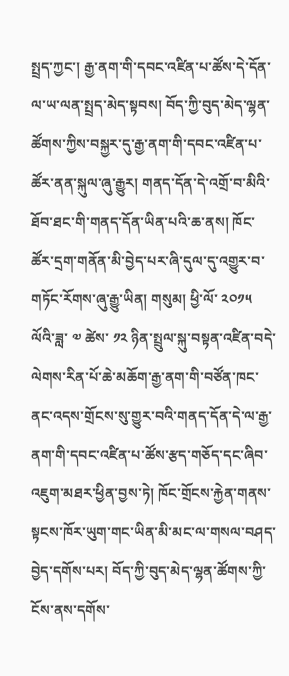སྤྲད་ཀྱང་། རྒྱ་ནག་གི་དབང་འཛིན་པ་ཚོས་དེ་དོན་ལ་ཡ་ལན་སྤྲད་མེད་སྟབས། བོད་ཀྱི་བུད་མེད་ལྷན་ཚོགས་ཀྱིས་བསྐྱར་དུ་རྒྱ་ནག་གི་དབང་འཛིན་པ་ཚོར་ནན་སྐུལ་ཞུ་རྒྱུར། གནད་དོན་དེ་འགྲོ་བ་མིའི་ཐོབ་ཐང་གི་གནད་དོན་ཡིན་པའི་ཆ་ནས། ཁོང་ཚོར་དྲག་གནོན་མི་བྱེད་པར་ཞི་དུལ་དུ་འགྱུར་བ་གཏོང་རོགས་ཞུ་རྒྱུ་ཡིན། གསུམ། ཕྱི་ལོ་ ༢༠༡༥ ལོའི་ཟླ་ ༧ ཚེས་ ༡༢ ཉིན་སྤྲུལ་སྐུ་བསྟན་འཛིན་བདེ་ལེགས་རིན་པོ་ཆེ་མཆོག་རྒྱ་ནག་གི་བཙོན་ཁང་ནང་འདས་གྲོངས་སུ་གྱུར་བའི་གནད་དོན་དེ་ལ་རྒྱ་ནག་གི་དབང་འཛིན་པ་ཚོས་རྩད་གཅོད་དང་ཞིབ་འཇུག་མཐར་ཕྱིན་བྱས་ཏེ། ཁོང་གྲོངས་རྐྱེན་གནས་སྟངས་ཁོར་ཡུག་གང་ཡིན་མི་མང་ལ་གསལ་བཤད་བྱེད་དགོས་པར། བོད་ཀྱི་བུད་མེད་ལྷན་ཚོགས་ཀྱི་ངོས་ནས་དགོས་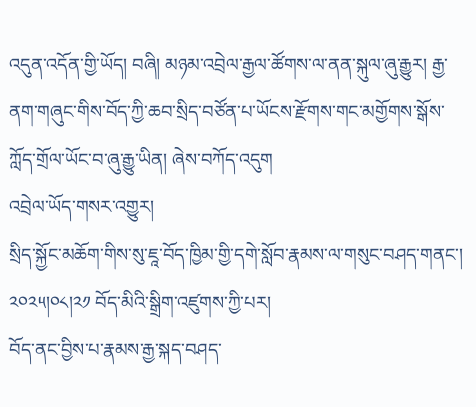འདུན་འདོན་གྱི་ཡོད། བཞི། མཉམ་འབྲེལ་རྒྱལ་ཚོགས་ལ་ནན་སྐུལ་ཞུ་རྒྱུར། རྒྱ་ནག་གཞུང་གིས་བོད་ཀྱི་ཆབ་སྲིད་བཙོན་པ་ཡོངས་རྫོགས་གང་མགྱོགས་སྒོས་ཀློད་གྲོལ་ཡོང་བ་ཞུ་རྒྱུ་ཡིན། ཞེས་བཀོད་འདུག
འབྲེལ་ཡོད་གསར་འགྱུར།
སྲིད་སྐྱོང་མཆོག་གིས་སུ་ཇཱ་བོད་ཁྱིམ་གྱི་དགེ་སློབ་རྣམས་ལ་གསུང་བཤད་གནང་། ༢༠༢༥།༠༨།༢༡ བོད་མིའི་སྒྲིག་འཛུགས་ཀྱི་པར།
བོད་ནང་བྱིས་པ་རྣམས་རྒྱ་སྐད་བཤད་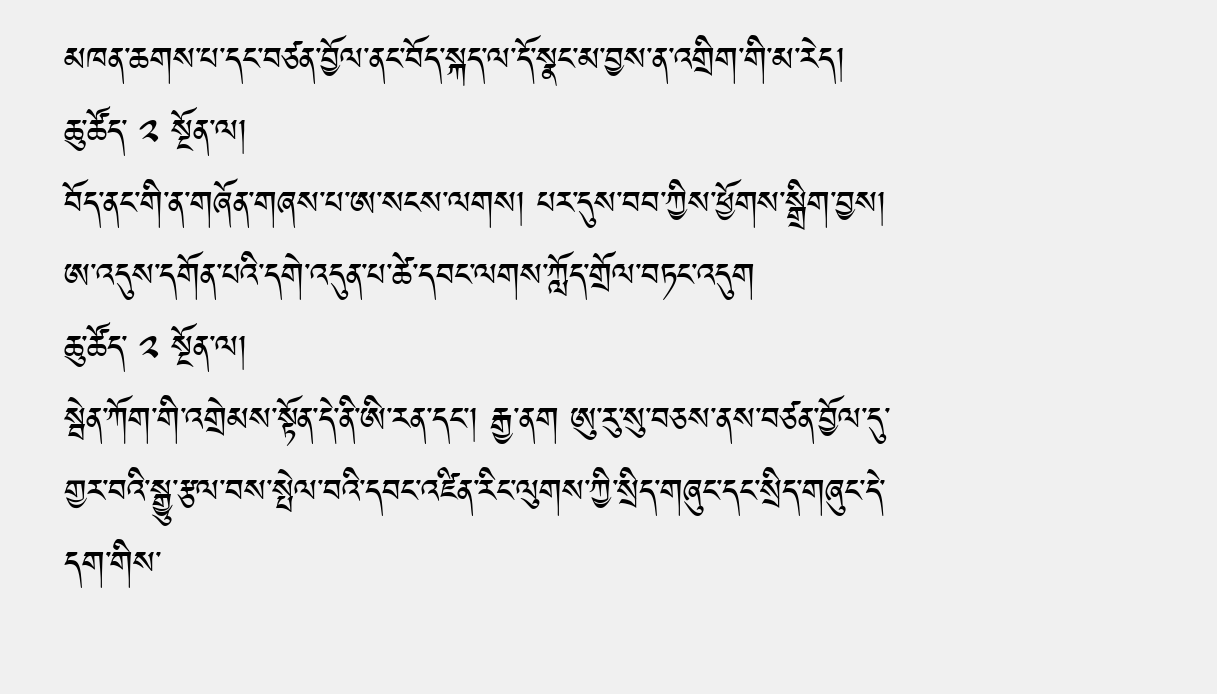མཁན་ཆགས་པ་དང་བཙན་བྱོལ་ནང་བོད་སྐད་ལ་དོ་སྣང་མ་བྱས་ན་འགྲིག་གི་མ་རེད།
ཆུ་ཚོད་ ༢ སྔོན་ལ།
བོད་ནང་གི་ན་གཞོན་གཞས་པ་ཨ་སངས་ལགས། པར་དུས་བབ་ཀྱིས་ཕྱོགས་སྒྲིག་བྱས།
ཨ་འདུས་དགོན་པའི་དགེ་འདུན་པ་ཚེ་དབང་ལགས་ཀློད་གྲོལ་བཏང་འདུག
ཆུ་ཚོད་ ༢ སྔོན་ལ།
སྦེན་ཀོག་གི་འགྲེམས་སྟོན་དེ་ནི་ཨི་རན་དང་། རྒྱ་ནག ཨུ་རུ་སུ་བཅས་ནས་བཙན་བྱོལ་དུ་གྱར་བའི་སྒྱུ་རྩལ་བས་སྤེལ་བའི་དབང་འཛིན་རིང་ལུགས་ཀྱི་སྲིད་གཞུང་དང་སྲིད་གཞུང་དེ་དག་གིས་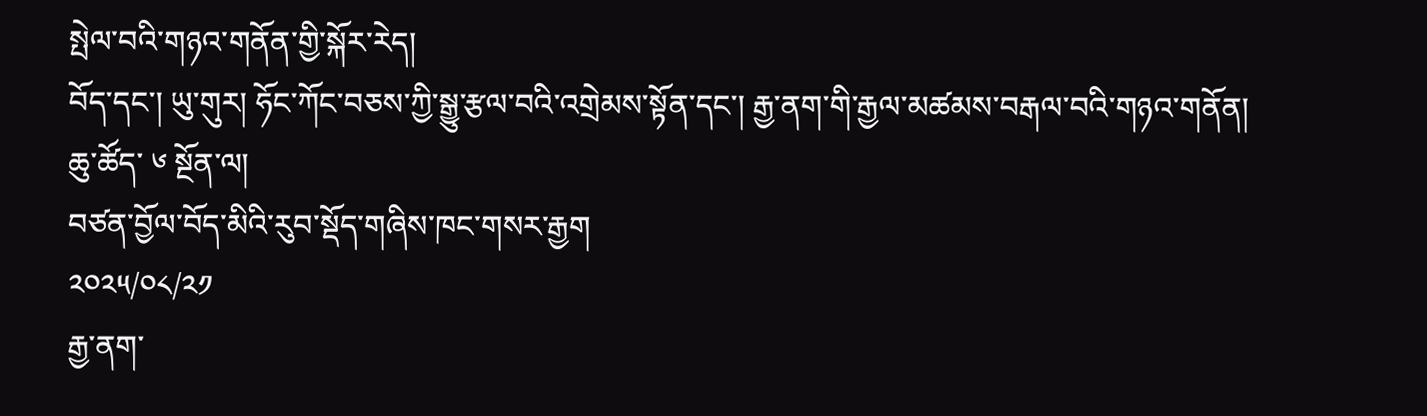སྤེལ་བའི་གཉའ་གནོན་གྱི་སྐོར་རེད།
བོད་དང་། ཡུ་གུར། ཧོང་ཀོང་བཅས་ཀྱི་སྒྱུ་རྩལ་བའི་འགྲེམས་སྟོན་དང་། རྒྱ་ནག་གི་རྒྱལ་མཚམས་བརྒལ་བའི་གཉའ་གནོན།
ཆུ་ཚོད་ ༦ སྔོན་ལ།
བཙན་བྱོལ་བོད་མིའི་རུབ་སྡོད་གཞིས་ཁང་གསར་རྒྱག
༢༠༢༥/༠༨/༢༡
རྒྱ་ནག་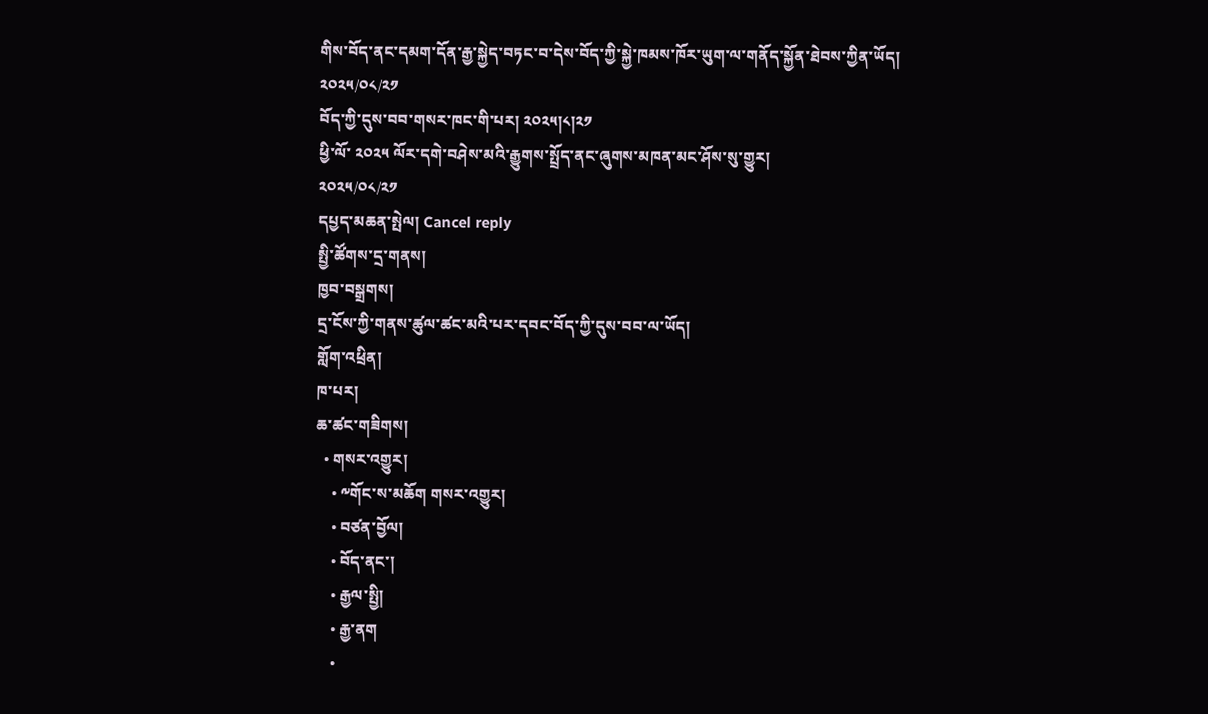གིས་བོད་ནང་དམག་དོན་རྒྱ་སྐྱེད་བཏང་བ་དེས་བོད་ཀྱི་སྐྱེ་ཁམས་ཁོར་ཡུག་ལ་གནོད་སྐྱོན་ཐེབས་ཀྱིན་ཡོད།
༢༠༢༥/༠༨/༢༡
བོད་ཀྱི་དུས་བབ་གསར་ཁང་གི་པར། ༢༠༢༥།༨།༢༡
ཕྱི་ལོ་ ༢༠༢༥ ལོར་དགེ་བཤེས་མའི་རྒྱུགས་སྤྲོད་ནང་ཞུགས་མཁན་མང་ཤོས་སུ་གྱུར།
༢༠༢༥/༠༨/༢༡
དཔྱད་མཆན་སྤེལ། Cancel reply
སྤྱི་ཚོགས་དྲ་གནས།
ཁྱབ་བསྒྲགས།
དྲ་ངོས་ཀྱི་གནས་ཚུལ་ཚང་མའི་པར་དབང་བོད་ཀྱི་དུས་བབ་ལ་ཡོད།
གློག་འཕྲིན།
ཁ་པར།
ཆ་ཚང་གཟིགས།
  • གསར་འགྱུར།
    • ༸གོང་ས་མཆོག གསར་འགྱུར།
    • བཙན་བྱོལ།
    • བོད་ནང་།
    • རྒྱལ་སྤྱི།
    • རྒྱ་ནག
    •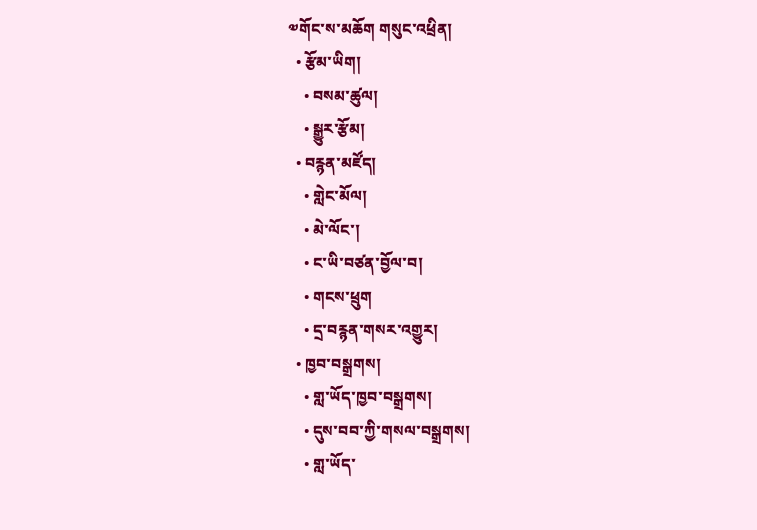༧གོང་ས་མཆོག གསུང་འཕྲིན།
  • རྩོམ་ཡིག།
    • བསམ་ཚུལ།
    • སྒྱུར་རྩོམ།
  • བརྙན་མཛོད།
    • གླེང་མོལ།
    • མེ་ལོང་།
    • ང་ཡི་བཙན་བྱོལ་བ།
    • གངས་ཕྲུག
    • དྲ་བརྙན་གསར་འགྱུར།
  • ཁྱབ་བསྒྲགས།
    • གླ་ཡོད་ཁྱབ་བསྒྲགས།
    • དུས་བབ་ཀྱི་གསལ་བསྒྲགས།
    • གླ་ཡོད་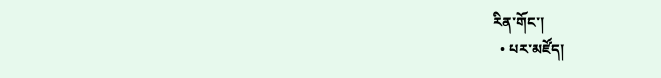རིན་གོང་།
  • པར་མཛོད།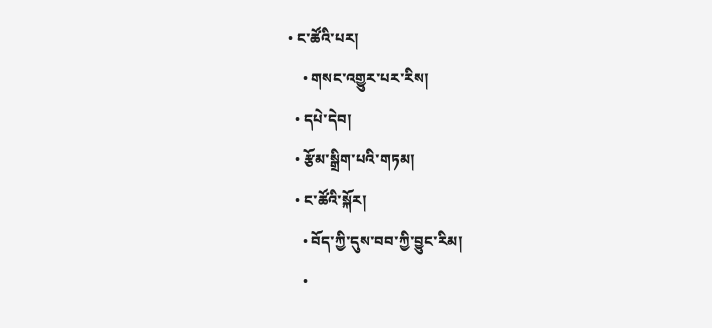• ང་ཚོའི་པར།
    • གསང་འགྱུར་པར་རིས།
  • དཔེ་དེབ།
  • རྩོམ་སྒྲིག་པའི་གཏམ།
  • ང་ཚོའི་སྐོར།
    • བོད་ཀྱི་དུས་བབ་ཀྱི་བྱུང་རིམ།
    •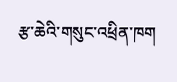རྩ་ཆེའི་གསུང་འཕྲིན་ཁག